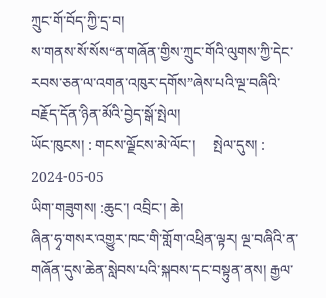ཀྲུང་གོ་བོད་ཀྱི་དྲ་བ།
ས་གནས་སོ་སོས“ན་གཞོན་གྱིས་ཀྲུང་གོའི་ལུགས་ཀྱི་དེང་རབས་ཅན་ལ་འགན་འཁུར་དགོས”ཞེས་པའི་ལྔ་བཞིའི་བརྗོད་དོན་ཉིན་མོའི་བྱེད་སྒོ་སྤེལ།
ཡོང་ཁུངས། : གངས་ལྗོངས་མེ་ལོང་།     སྤེལ་དུས། : 2024-05-05
ཡིག་གཟུགས། :ཆུང་། འབྲིང་། ཆེ།
ཞིན་ཧྭ་གསར་འགྱུར་ཁང་གི་གློག་འཕྲིན་ལྟར། ལྔ་བཞིའི་ན་གཞོན་དུས་ཆེན་སླེབས་པའི་སྐབས་དང་བསྟུན་ནས། རྒྱལ་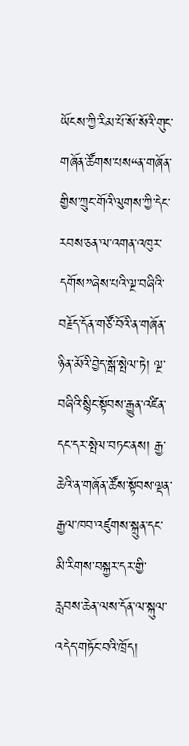ཡོངས་ཀྱི་རིམ་པོ་སོ་སོའི་གུང་གཞོན་ཚོགས་པས“ན་གཞོན་གྱིས་ཀྲུང་གོའི་ལུགས་ཀྱི་དེང་རབས་ཅན་ལ་འགན་འཁུར་དགོས”ཞེས་པའི་ལྔ་བཞིའི་བརྗོད་དོན་གཙོ་བོའི་ན་གཞོན་ཉིན་མོའི་བྱེད་སྒོ་སྤེལ་ཏེ། ལྔ་བཞིའི་སྙིང་སྟོབས་རྒྱུན་འཛིན་དང་དར་སྤེལ་བཏང་ནས། རྒྱ་ཆེའི་ན་གཞོན་ཚོས་སྟོབས་ལྡན་རྒྱལ་ཁབ་འཛུགས་སྐྲུན་དང་མི་རིགས་བསྐྱར་དར་གྱི་རླབས་ཆེན་ལས་དོན་ལ་སྐུལ་འདེད་གཏོང་བའི་ཁྲོད།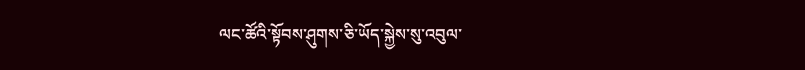ལང་ཚོའི་སྟོབས་ཤུགས་ཅི་ཡོད་སྐྱེས་སུ་འབུལ་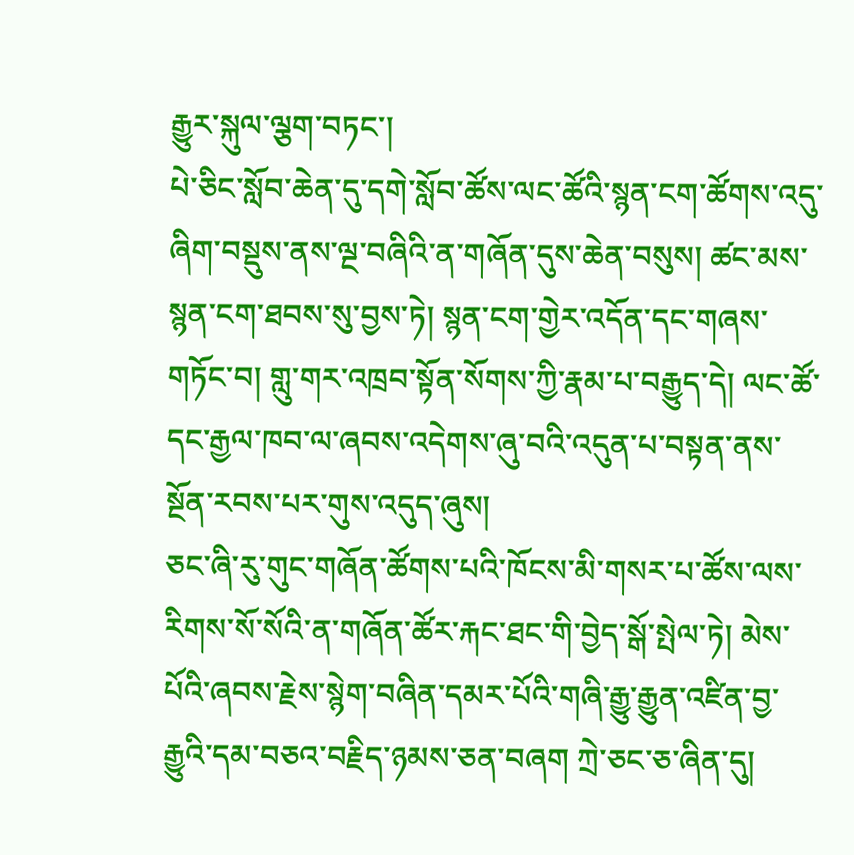རྒྱུར་སྐུལ་ལྕག་བཏང་།
པེ་ཅིང་སློབ་ཆེན་དུ་དགེ་སློབ་ཚོས་ལང་ཚོའི་སྙན་ངག་ཚོགས་འདུ་ཞིག་བསྡུས་ནས་ལྔ་བཞིའི་ན་གཞོན་དུས་ཆེན་བསུས། ཚང་མས་སྙན་ངག་ཐབས་སུ་བྱས་ཏེ། སྙན་ངག་གྱེར་འདོན་དང་གཞས་གཏོང་བ། གླུ་གར་འཁྲབ་སྟོན་སོགས་ཀྱི་རྣམ་པ་བརྒྱུད་དེ། ལང་ཚོ་དང་རྒྱལ་ཁབ་ལ་ཞབས་འདེགས་ཞུ་བའི་འདུན་པ་བསྟན་ནས་སྔོན་རབས་པར་གུས་འདུད་ཞུས།
ཅང་ཞི་རུ་གུང་གཞོན་ཚོགས་པའི་ཁོངས་མི་གསར་པ་ཚོས་ལས་རིགས་སོ་སོའི་ན་གཞོན་ཚོར་རྐང་ཐང་གི་བྱེད་སྒོ་སྤེལ་ཏེ། མེས་པོའི་ཞབས་རྗེས་སྙེག་བཞིན་དམར་པོའི་གཞི་རྒྱུ་རྒྱུན་འཛིན་བྱ་རྒྱུའི་དམ་བཅའ་བརྗིད་ཉམས་ཅན་བཞག ཀྲེ་ཅང་ཅ་ཞིན་དུ།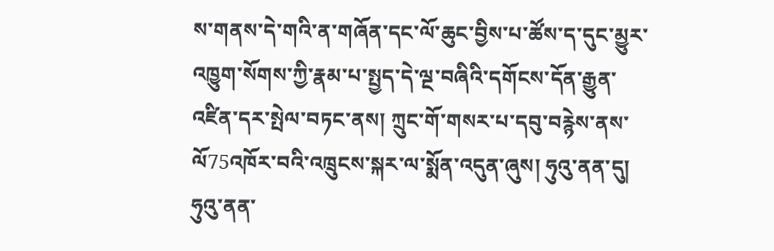ས་གནས་དེ་གའི་ན་གཞོན་དང་ལོ་ཆུང་བྱིས་པ་ཚོས་ད་དུང་མྱུར་འཁྱུག་སོགས་ཀྱི་རྣམ་པ་སྤྱད་དེ་ལྔ་བཞིའི་དགོངས་དོན་རྒྱུན་འཛིན་དར་སྤེལ་བཏང་ནས། ཀྲུང་གོ་གསར་པ་དབུ་བརྙེས་ནས་ལོ75འཁོར་བའི་འཁྲུངས་སྐར་ལ་སྨོན་འདུན་ཞུས། ཧུའུ་ནན་དུ། ཧུའུ་ནན་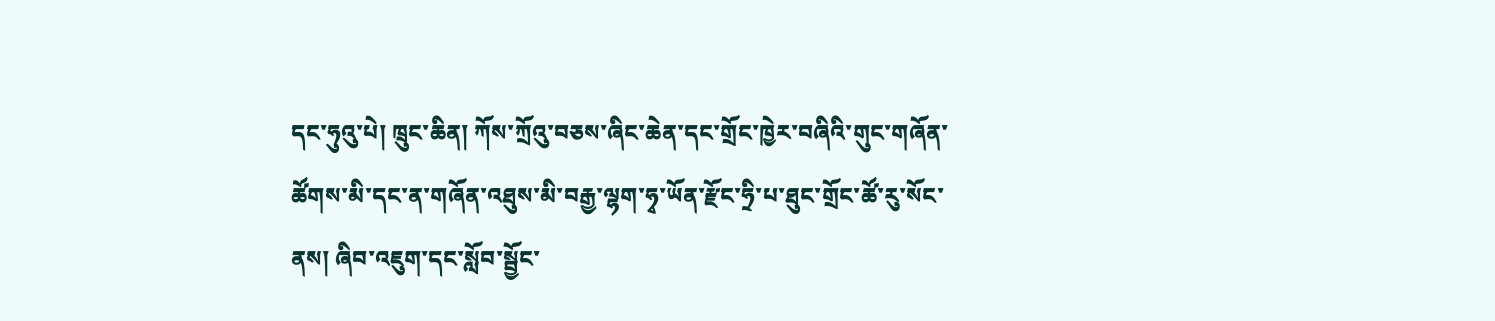དང་ཧུའུ་པེ། ཁྲུང་ཆིན། ཀོས་ཀྲོའུ་བཅས་ཞིང་ཆེན་དང་གྲོང་ཁྱེར་བཞིའི་གུང་གཞོན་ཚོགས་མི་དང་ན་གཞོན་འཐུས་མི་བརྒྱ་ལྷག་ཧྭ་ཡོན་རྫོང་ཧྲི་པ་ཐུང་གྲོང་ཚོ་རུ་སོང་ནས། ཞིབ་འཇུག་དང་སློབ་སྦྱོང་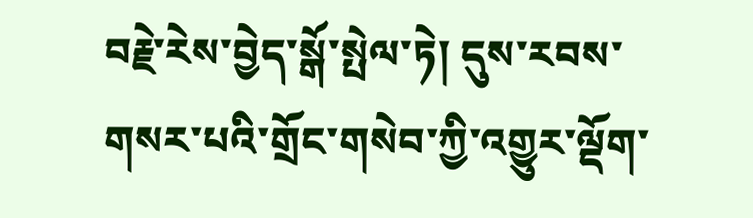བརྗེ་རེས་བྱེད་སྒོ་སྤེལ་ཏེ། དུས་རབས་གསར་པའི་གྲོང་གསེབ་ཀྱི་འགྱུར་ལྡོག་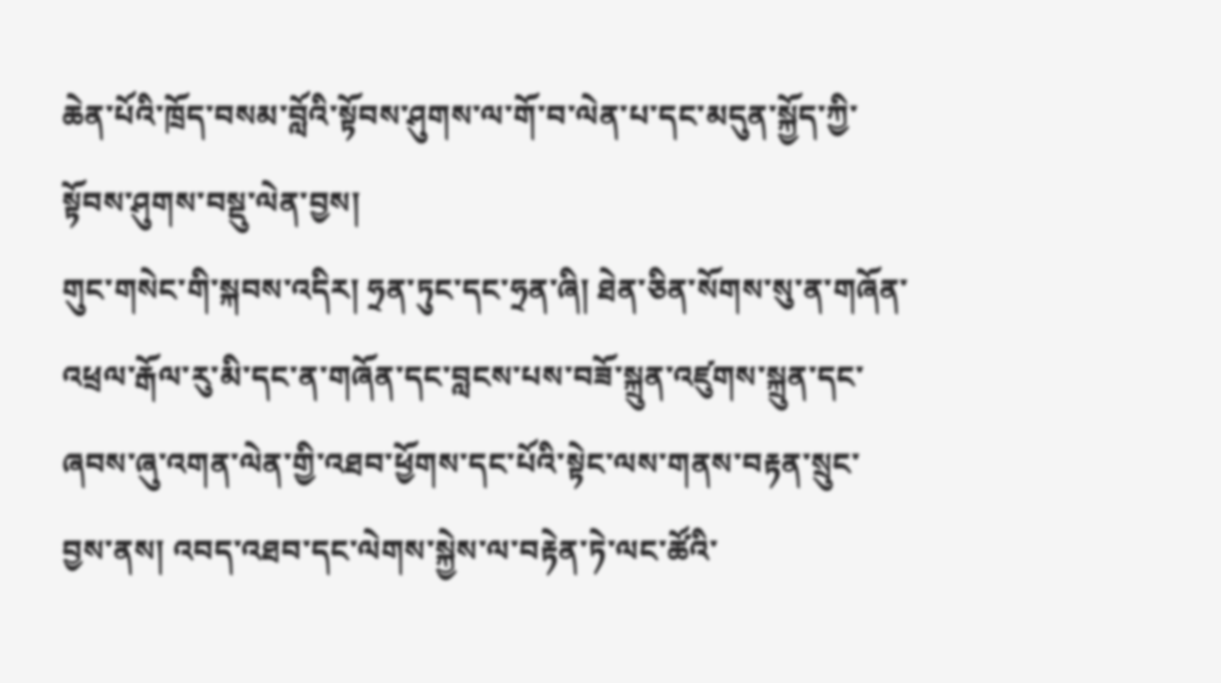ཆེན་པོའི་ཁྲོད་བསམ་བློའི་སྟོབས་ཤུགས་ལ་གོ་བ་ལེན་པ་དང་མདུན་སྐྱོད་ཀྱི་སྟོབས་ཤུགས་བསྡུ་ལེན་བྱས།
གུང་གསེང་གི་སྐབས་འདིར། ཧྲན་ཏུང་དང་ཧྲན་ཞི། ཐེན་ཅིན་སོགས་སུ་ན་གཞོན་འཕྲལ་རྒོལ་རུ་མི་དང་ན་གཞོན་དང་བླངས་པས་བཟོ་སྐྲུན་འཛུགས་སྐྲུན་དང་ཞབས་ཞུ་འགན་ལེན་གྱི་འཐབ་ཕྱོགས་དང་པོའི་སྟེང་ལས་གནས་བརྟན་སྲུང་བྱས་ནས། འབད་འཐབ་དང་ལེགས་སྐྱེས་ལ་བརྟེན་ཏེ་ལང་ཚོའི་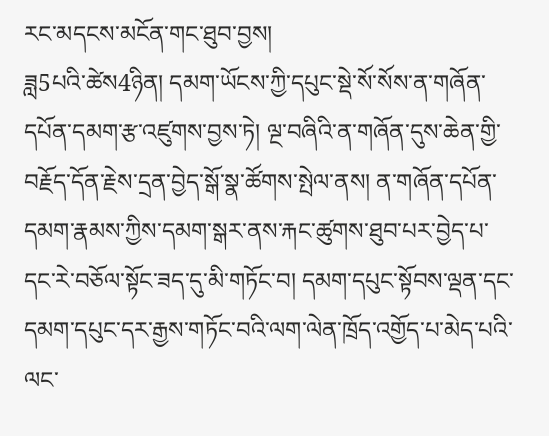རང་མདངས་མངོན་གང་ཐུབ་བྱས།
ཟླ5པའི་ཚེས4ཉིན། དམག་ཡོངས་ཀྱི་དཔུང་སྡེ་སོ་སོས་ན་གཞོན་དཔོན་དམག་རྩ་འཛུགས་བྱས་ཏེ། ལྔ་བཞིའི་ན་གཞོན་དུས་ཆེན་གྱི་བརྗོད་དོན་རྗེས་དྲན་བྱེད་སྒོ་སྣ་ཚོགས་སྤེལ་ནས། ན་གཞོན་དཔོན་དམག་རྣམས་ཀྱིས་དམག་སྒར་ནས་རྐང་ཚུགས་ཐུབ་པར་བྱེད་པ་དང་རེ་བཅོལ་སྟོང་ཟད་དུ་མི་གཏོང་བ། དམག་དཔུང་སྟོབས་ལྡན་དང་དམག་དཔུང་དར་རྒྱས་གཏོང་བའི་ལག་ལེན་ཁྲོད་འགྱོད་པ་མེད་པའི་ལང་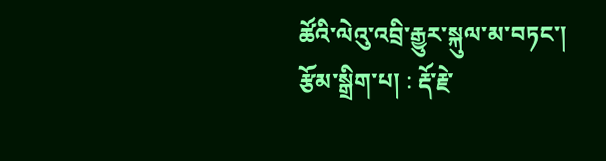ཚོའི་ལེའུ་འབྲི་རྒྱུར་སྐུལ་མ་བཏང་།
རྩོམ་སྒྲིག་པ། : རྡོ་རྗེ་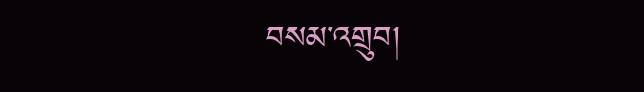བསམ་འགྲུབ།